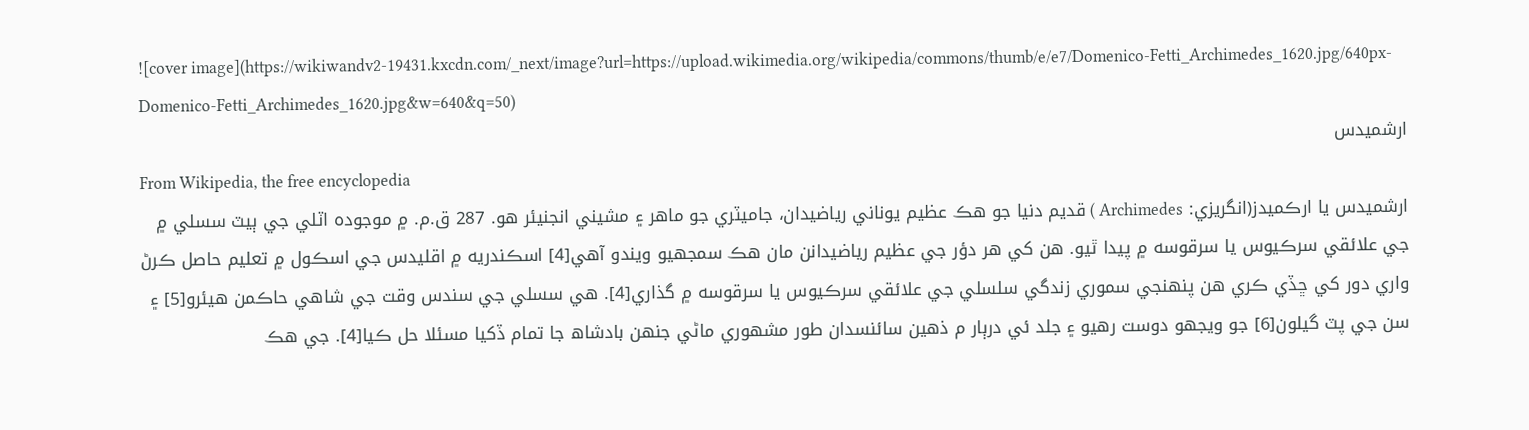![cover image](https://wikiwandv2-19431.kxcdn.com/_next/image?url=https://upload.wikimedia.org/wikipedia/commons/thumb/e/e7/Domenico-Fetti_Archimedes_1620.jpg/640px-Domenico-Fetti_Archimedes_1620.jpg&w=640&q=50)
ارشميدس
From Wikipedia, the free encyclopedia
ارشميدس يا ارڪميدز(انگريزي: Archimedes ) قديم دنيا جو ھڪ عظيم يوناني رياضيدان، جاميٽري جو ماھر ۽ مشيني انجنيئر ھو. 287 ق.م. ۾ موجوده اٽلي جي ٻيٽ سسلي ۾ جي علائقي سرڪيوس يا سرقوسه ۾ پيدا ٿيو. ھن کي ھر دؤر جي عظيم رياضيدانن مان ھڪ سمجھيو ويندو آھي[4] اسڪندريه ۾ اقليدس جي اسڪول ۾ تعليم حاصل ڪرڻ واري دور کي ڇڏي ڪري ھن پنھنجي سموري زندگي سلسلي جي علائقي سرڪيوس يا سرقوسه ۾ گذاري[4]. ھي سسلي جي سندس وقت جي شاھي حاڪمن ھيئرو[5] ۽ سن جي پٽ گيلون[6] جو ويجھو دوست رھيو ۽ جلد ئي درٻار م ذھين سائنسدان طور مشھوري ماڻي جنھن بادشاھ جا تمام ڏکيا مسئلا حل ڪيا[4]. جي ھڪ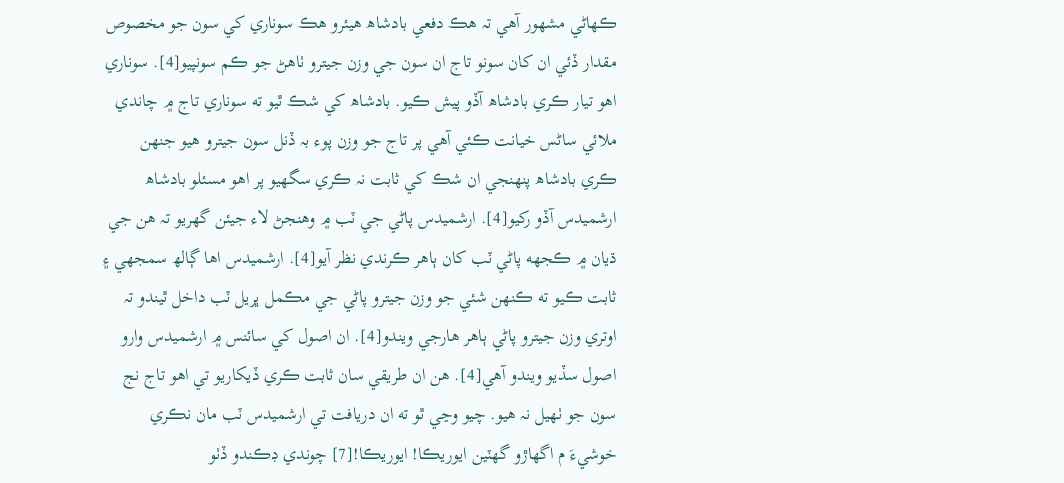ڪھاڻي مشھور آھي تہ ھڪ دفعي بادشاھ ھيئرو ھڪ سوناري کي سون جو مخصوص مقدار ڏئي ان کان سونو تاج ان سون جي وزن جيترو ٺاھڻ جو ڪم سونپيو[4]. سوناري اھو تيار ڪري بادشاھ آڏو پيش ڪيو. بادشاھ کي شڪ ٿيو ته سوناري تاج ۾ چاندي ملائي ساڻس خيانت ڪئي آهي پر تاج جو وزن پوء بہ ڏنل سون جيترو ھيو جنھن ڪري بادشاھ پنھنجي ان شڪ کي ثابت نہ ڪري سگھيو پر اھو مسئلو بادشاھ ارشميدس آڏو رکيو[4]. ارشميدس پاڻي جي ٽب ۾ وھنجڻ لاء جيئن گھريو تہ ھن جي ڌيان ۾ ڪجهه پاڻي ٽب کان ٻاھر ڪرندي نظر آيو[4]. ارشميدس اھا ڳالھ سمجھي ۽ ثابت ڪيو ته ڪنھن شئي جو وزن جيترو پاڻي جي مڪمل ڀريل ٽب داخل ٿيندو تہ اوتري وزن جيترو پاڻي ٻاھر ھارجي ويندو[4]. ان اصول کي سائنس ۾ ارشميدس وارو اصول سڏيو ويندو آهي[4]. ھن ان طريقي سان ثابت ڪري ڏيکاريو تي اھو تاج نج سون جو ٺھيل نہ ھيو. چيو وڃي ٿو ته ان دريافت تي ارشميدس ٽب مان نڪري خوشيءَ م اگھاڙو گھٽين ايوريڪا! ايوريڪا![7] چوندي ڊڪندو ڏٺو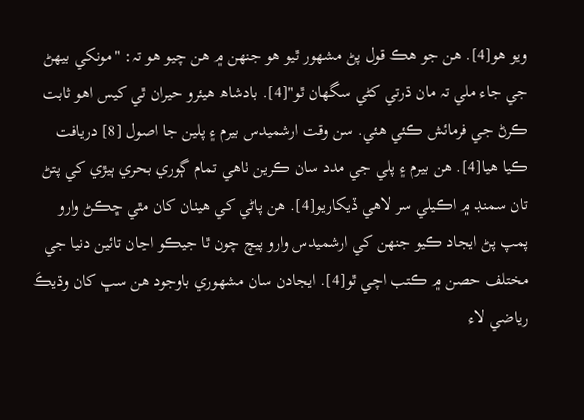ويو ھو[4]. ھن جو ھڪ قول پڻ مشهور ٿيو ھو جنھن ۾ ھن چيو ھو تہ: "مونکي بيھڻ جي جاء ملي تہ مان ڌرتي کڻي سگھان ٿو"[4]. بادشاھ ھيئرو حيران ٿي کيس اھو ثابت ڪرڻ جي فرمائش ڪئي ھئي. سن وقت ارشميدس بيرم ۽ پلين جا اصول [8] دريافت ڪيا ھيا[4]. ھن بيرم ۽ پلي جي مدد سان ڪرين ٺاھي تمام ڳوري بحري ٻيڙي کي پتڻ تان سمنڊ ۾ اڪيلي سر لاھي ڏيکاريو[4]. ھن پاڻي کي ھيٺان کان مٿي ڇڪڻ وارو پمپ پڻ ايجاد ڪيو جنھن کي ارشميدس وارو پيچ چون ٿا جيڪو اڃان تائين دنيا جي مختلف حصن ۾ ڪتب اچي ٿو[4]. ايجادن سان مشھوري باوجود ھن سڀ کان وڌيڪَ رياضي لاء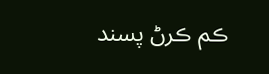ڪم ڪرڻ پسند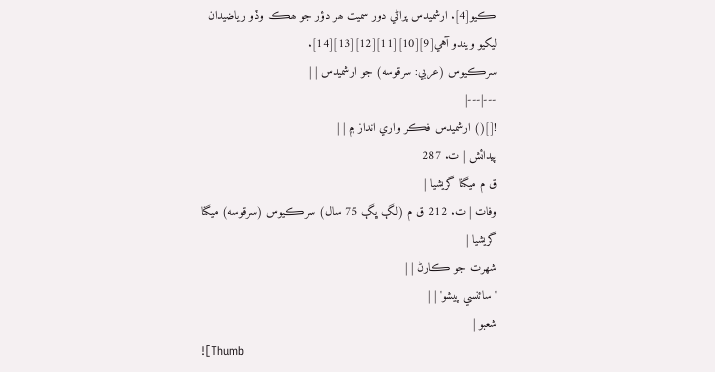ڪيو[4]. ارشمیدس پراڻي دور سميت ھر دؤر جو ھڪ وڏو رياضيدان ليکيو ويندو آهي[9][10][11][12][13][14].
سرڪيوس (عربي: سرقوسه) جو ارشميدس | |
---|---|
![]() ارشميدس فڪر واري انداز ۾ | |
پيدائش | ت. 287
ق م ميگنا گريشيا |
وفات | ت. 212 ق م (لڳ ڀڳ 75 سال) سرڪيوس (سرقوسه) ميگنا گريشيا |
شھرت جو ڪارڻ | |
'سائنسي پيشو' | |
شعبو |
![Thumb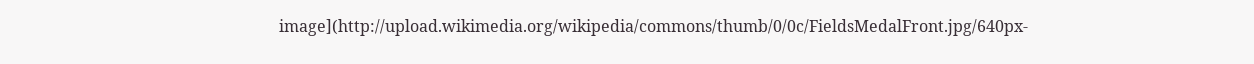image](http://upload.wikimedia.org/wikipedia/commons/thumb/0/0c/FieldsMedalFront.jpg/640px-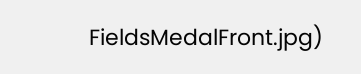FieldsMedalFront.jpg)